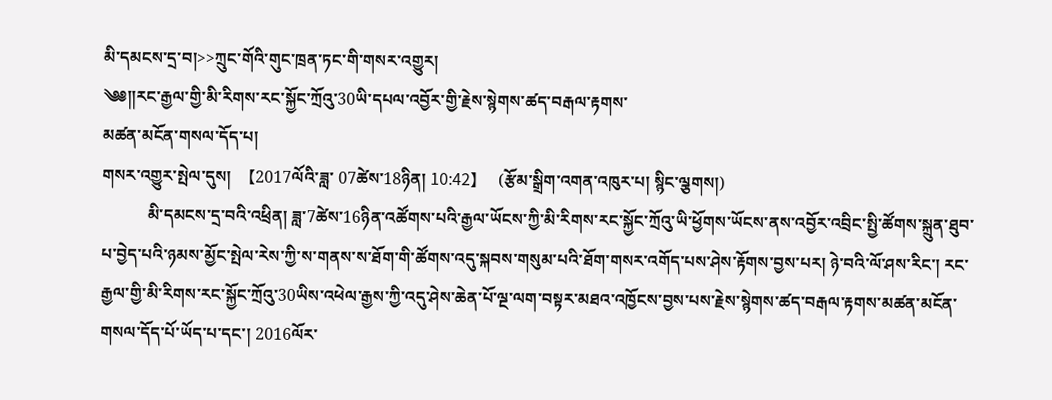མི་དམངས་དྲ་བ།>>ཀྲུང་གོའི་གུང་ཁྲན་ཏང་གི་གསར་འགྱུར།
༄༅།།རང་རྒྱལ་གྱི་མི་རིགས་རང་སྐྱོང་ཀྲོའུ་30ཡི་དཔལ་འབྱོར་གྱི་རྗེས་སྙེགས་ཚད་བརྒལ་རྟགས་
མཚན་མངོན་གསལ་དོད་པ།
གསར་འགྱུར་སྤེལ་དུས།  【2017ལོའི་ཟླ་ 07ཚེས་18ཉིན། 10:42】   (རྩོམ་སྒྲིག་འགན་འཁུར་པ། སྙིང་ལྕགས།)
           མི་དམངས་དྲ་བའི་འཕྲིན། ཟླ་7ཚེས་16ཉིན་འཚོགས་པའི་རྒྱལ་ཡོངས་ཀྱི་མི་རིགས་རང་སྐྱོང་ཀྲོའུ་ཡི་ཕྱོགས་ཡོངས་ནས་འབྱོར་འབྲིང་སྤྱི་ཚོགས་སྐྲུན་ཐུབ་པ་བྱེད་པའི་ཉམས་མྱོང་སྤེལ་རེས་ཀྱི་ས་གནས་ས་ཐོག་གི་ཚོགས་འདུ་སྐབས་གསུམ་པའི་ཐོག་གསར་འགོད་པས་ཤེས་རྟོགས་བྱས་པར། ཉེ་བའི་ལོ་ཤས་རིང་། རང་རྒྱལ་གྱི་མི་རིགས་རང་སྐྱོང་ཀྲོའུ་30ཡིས་འཕེལ་རྒྱས་ཀྱི་འདུ་ཤེས་ཆེན་པོ་ལྔ་ལག་བསྟར་མཐའ་འཁྱོངས་བྱས་པས་རྗེས་སྙེགས་ཚད་བརྒལ་རྟགས་མཚན་མངོན་གསལ་དོད་པོ་ཡོད་པ་དང་། 2016ལོར་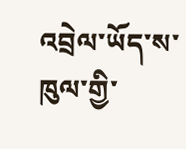འབྲེལ་ཡོད་ས་ཁུལ་གྱི་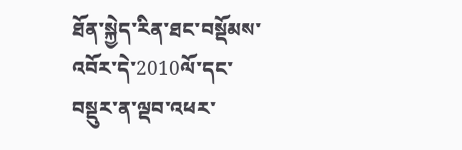ཐོན་སྐྱེད་རིན་ཐང་བསྡོམས་འབོར་དེ་2010ལོ་དང་བསྡུར་ན་ལྡབ་འཕར་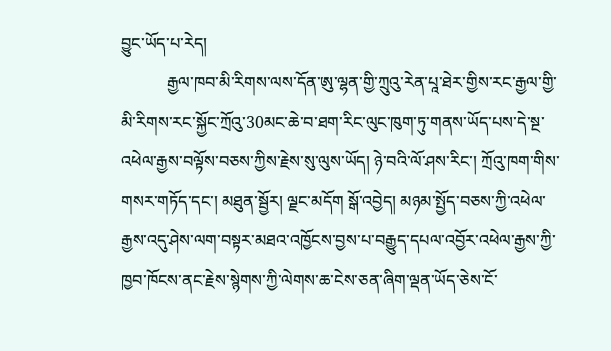བྱུང་ཡོད་པ་རེད།
           རྒྱལ་ཁབ་མི་རིགས་ལས་དོན་ཨུ་ལྷན་གྱི་ཀྲུའུ་རེན་པཱ་ཐེར་གྱིས་རང་རྒྱལ་གྱི་མི་རིགས་རང་སྐྱོང་ཀྲོའུ་30མང་ཆེ་བ་ཐག་རིང་ལུང་ཁུག་ཏུ་གནས་ཡོད་པས་དེ་སྔ་འཕེལ་རྒྱས་བལྟོས་བཅས་ཀྱིས་རྗེས་སུ་ལུས་ཡོད། ཉེ་བའི་ལོ་ཤས་རིང་། ཀྲོའུ་ཁག་གིས་གསར་གཏོད་དང་། མཐུན་སྦྱོར། ལྗང་མདོག སྒོ་འབྱེད། མཉམ་སྤྱོད་བཅས་ཀྱི་འཕེལ་རྒྱས་འདུ་ཤེས་ལག་བསྟར་མཐའ་འཁྱོངས་བྱས་པ་བརྒྱུད་དཔལ་འབྱོར་འཕེལ་རྒྱས་ཀྱི་ཁྱབ་ཁོངས་ནང་རྗེས་སྙེགས་ཀྱི་ལེགས་ཆ་ངེས་ཅན་ཞིག་ལྡན་ཡོད་ཅེས་ངོ་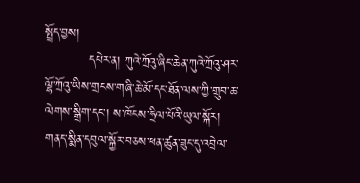སྤྲོད་བྱས།
          དཔེར་ན། ཀུའེ་ཀྲོའུ་ཞིང་ཆེན་ཀུའེ་ཀྲོའུ་ཤར་ལྷོ་ཀྲོའུ་ཡིས་གྲངས་གཞི་ཆེ་མོ་དང་ཐོན་ལས་ཀྱི་གྲུབ་ཆ་ལེགས་སྒྲིག་དང་། ས་ཁོངས་ཧྲིལ་པོའི་ཡུལ་སྐོར། གནད་སྨིན་དབུལ་སྐྱོར་བཅས་ཕན་ཚུན་ཟུང་དུ་འབྲེལ་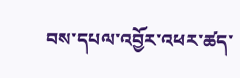བས་དཔལ་འབྱོར་འཕར་ཚད་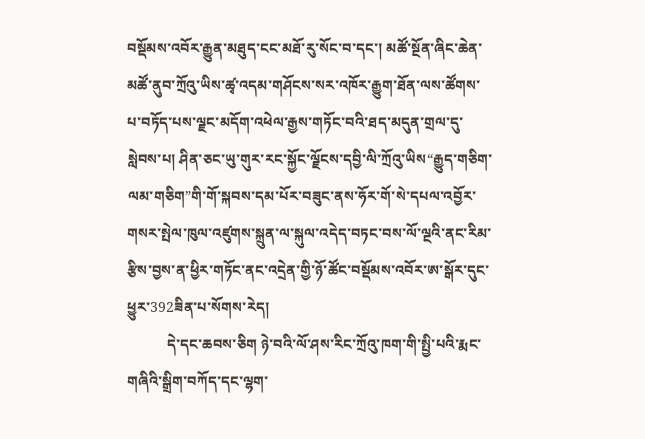བསྡོམས་འབོར་རྒྱུན་མཐུད་ངང་མཐོ་རུ་སོང་བ་དང་། མཚོ་སྔོན་ཞིང་ཆེན་མཚོ་ནུབ་ཀྲོའུ་ཡིས་ཚྭ་འདམ་གཤོངས་སར་འཁོར་རྒྱུག་ཐོན་ལས་ཚོགས་པ་བཏོད་པས་ལྗང་མདོག་འཕེལ་རྒྱས་གཏོང་བའི་ཐད་མདུན་གྲལ་དུ་སླེབས་པ། ཤིན་ཅང་ཡུ་གུར་རང་སྐྱོང་ལྗོངས་དབྱི་ལི་ཀྲོའུ་ཡིས“རྒྱུད་གཅིག་ལམ་གཅིག”གི་གོ་སྐབས་དམ་པོར་བཟུང་ནས་ཧོར་གོ་སེ་དཔལ་འབྱོར་གསར་སྤེལ་ཁུལ་འཛུགས་སྐྲུན་ལ་སྐུལ་འདེད་བཏང་བས་ལོ་ལྔའི་ནང་རིམ་རྩིས་བྱས་ན་ཕྱིར་གཏོང་ནང་འདྲེན་གྱི་ཉོ་ཚོང་བསྡོམས་འབོར་ཨ་སྒོར་དུང་ཕྱུར་392ཟིན་པ་སོགས་རེད།
           དེ་དང་ཆབས་ཅིག ཉེ་བའི་ལོ་ཤས་རིང་ཀྲོའུ་ཁག་གི་སྤྱི་པའི་རྨང་གཞིའི་སྒྲིག་བཀོད་དང་ལྷག་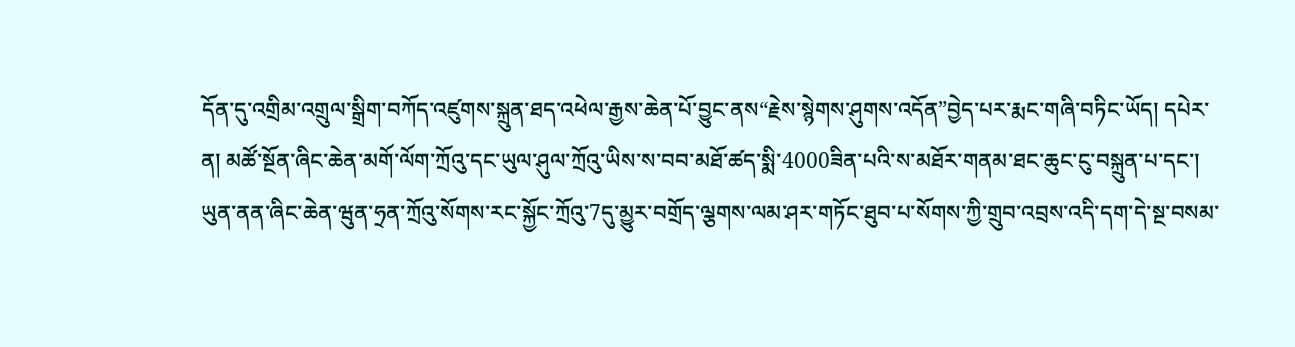དོན་དུ་འགྲིམ་འགྲུལ་སྒྲིག་བཀོད་འཛུགས་སྐྲུན་ཐད་འཕེལ་རྒྱས་ཆེན་པོ་བྱུང་ནས“རྗེས་སྙེགས་ཤུགས་འདོན”བྱེད་པར་རྨང་གཞི་བཏིང་ཡོད། དཔེར་ན། མཚོ་སྔོན་ཞིང་ཆེན་མགོ་ལོག་ཀྲོའུ་དང་ཡུལ་ཤུལ་ཀྲོའུ་ཡིས་ས་བབ་མཐོ་ཚད་སྨི་4000ཟིན་པའི་ས་མཐོར་གནམ་ཐང་ཆུང་ངུ་བསྐྲུན་པ་དང་། ཡུན་ནན་ཞིང་ཆེན་ཝུན་ཧྲན་ཀྲོའུ་སོགས་རང་སྐྱོང་ཀྲོའུ་7དུ་མྱུར་བགྲོད་ལྕགས་ལམ་ཤར་གཏོང་ཐུབ་པ་སོགས་ཀྱི་གྲུབ་འབྲས་འདི་དག་དེ་སྔ་བསམ་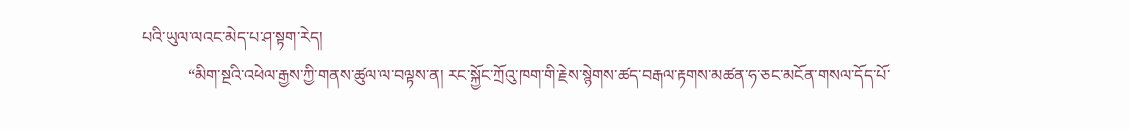པའི་ཡུལ་ལའང་མེད་པ་ཤ་སྟག་རེད།
           “མིག་སྔའི་འཕེལ་རྒྱས་ཀྱི་གནས་ཚུལ་ལ་བལྟས་ན། རང་སྐྱོང་ཀྲོའུ་ཁག་གི་རྗེས་སྙེགས་ཚད་བརྒལ་རྟགས་མཚན་ཧ་ཅང་མངོན་གསལ་དོད་པོ་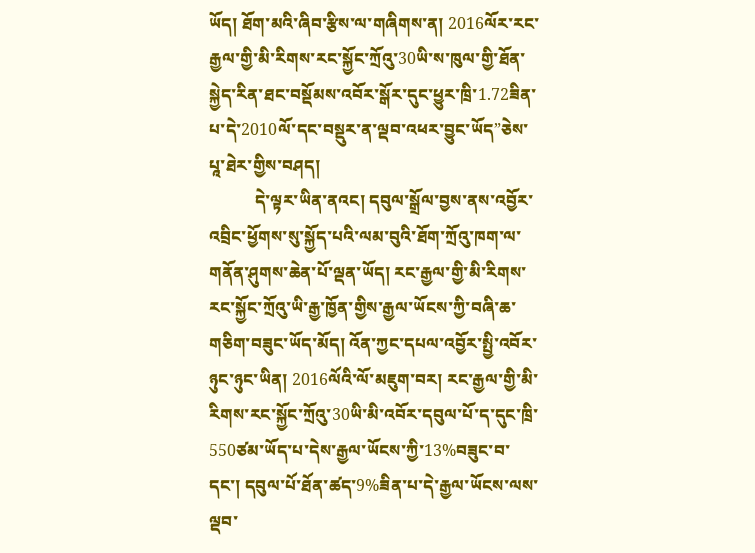ཡོད། ཐོག་མའི་ཞིབ་རྩིས་ལ་གཞིགས་ན། 2016ལོར་རང་རྒྱལ་གྱི་མི་རིགས་རང་སྐྱོང་ཀྲོའུ་30ཡི་ས་ཁུལ་གྱི་ཐོན་སྐྱེད་རིན་ཐང་བསྡོམས་འབོར་སྒོར་དུང་ཕྱུར་ཁྲི་1.72ཟིན་པ་དེ་2010ལོ་དང་བསྡུར་ན་ལྡབ་འཕར་བྱུང་ཡོད”ཅེས་པཱ་ཐེར་གྱིས་བཤད།
           དེ་ལྟར་ཡིན་ནའང། དབུལ་སྒྲོལ་བྱས་ནས་འབྱོར་འབྲིང་ཕྱོགས་སུ་སྐྱོད་པའི་ལམ་བུའི་ཐོག་ཀྲོའུ་ཁག་ལ་གནོན་ཤུགས་ཆེན་པོ་ལྡན་ཡོད། རང་རྒྱལ་གྱི་མི་རིགས་རང་སྐྱོང་ཀྲོའུ་ཡི་རྒྱ་ཁྱོན་གྱིས་རྒྱལ་ཡོངས་ཀྱི་བཞི་ཆ་གཅིག་བཟུང་ཡོད་མོད། འོན་ཀྱང་དཔལ་འབྱོར་སྤྱི་འབོར་ཉུང་ཉུང་ཡིན། 2016ལོའི་ལོ་མཇུག་བར། རང་རྒྱལ་གྱི་མི་རིགས་རང་སྐྱོང་ཀྲོའུ་30ཡི་མི་འབོར་དབུལ་པོ་ད་དུང་ཁྲི་550ཙམ་ཡོད་པ་དེས་རྒྱལ་ཡོངས་ཀྱི་13%བཟུང་བ་དང་། དབུལ་པོ་ཐོན་ཚད་9%ཟིན་པ་དེ་རྒྱལ་ཡོངས་ལས་ལྡབ་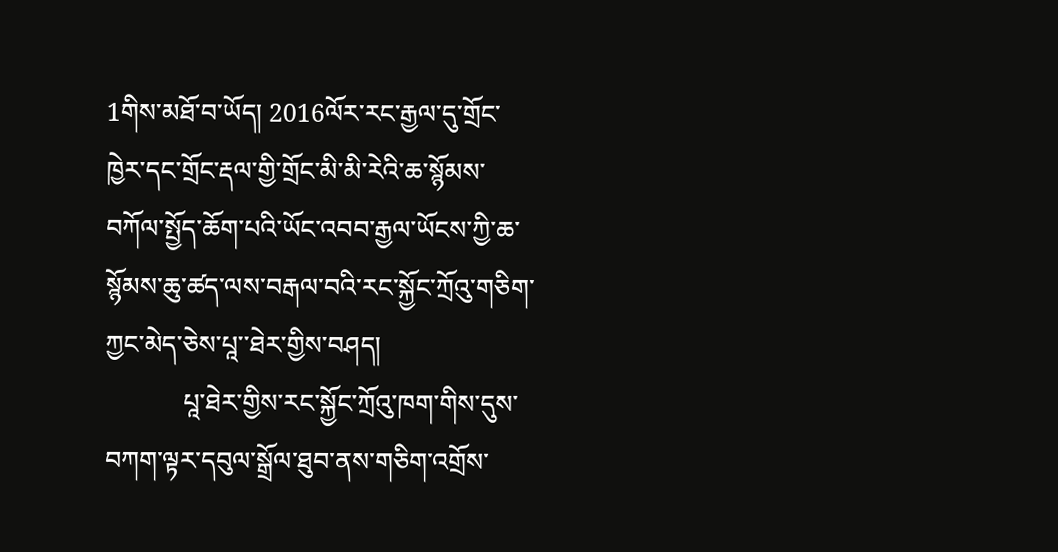1གིས་མཐོ་བ་ཡོད། 2016ལོར་རང་རྒྱལ་དུ་གྲོང་ཁྱེར་དང་གྲོང་རྡལ་གྱི་གྲོང་མི་མི་རེའི་ཆ་སྙོམས་བཀོལ་སྤྱོད་ཆོག་པའི་ཡོང་འབབ་རྒྱལ་ཡོངས་ཀྱི་ཆ་སྙོམས་ཆུ་ཚད་ལས་བརྒལ་བའི་རང་སྐྱོང་ཀྲོའུ་གཅིག་ཀྱང་མེད་ཅེས་པཱ་་ཐེར་གྱིས་བཤད།
            པཱ་ཐེར་གྱིས་རང་སྐྱོང་ཀྲོའུ་ཁག་གིས་དུས་བཀག་ལྟར་དབུལ་སྒྲོལ་ཐུབ་ནས་གཅིག་འགྲོས་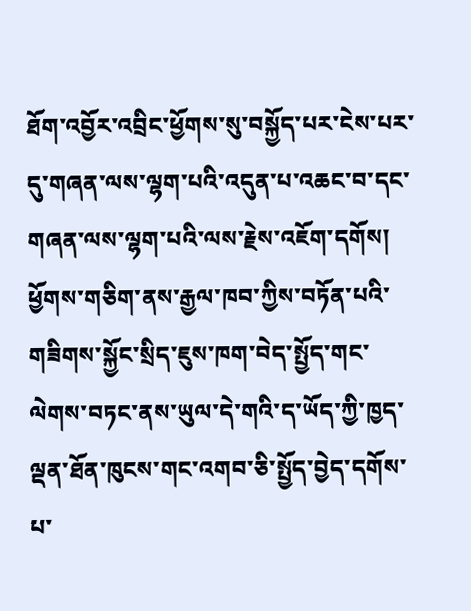ཐོག་འབྱོར་འབྲིང་ཕྱོགས་སུ་བསྐྱོད་པར་ངེས་པར་དུ་གཞན་ལས་ལྷག་པའི་འདུན་པ་འཆང་བ་དང་གཞན་ལས་ལྷག་པའི་ལས་རྗེས་འཇོག་དགོས། ཕྱོགས་གཅིག་ནས་རྒྱལ་ཁབ་ཀྱིས་བཏོན་པའི་གཟིགས་སྐྱོང་སྲིད་ཇུས་ཁག་བེད་སྤྱོད་གང་ལེགས་བཏང་ནས་ཡུལ་དེ་གའི་ད་ཡོད་ཀྱི་ཁྱད་ལྡན་ཐོན་ཁུངས་གང་འགབ་ཅི་སྤྱོད་བྱེད་དགོས་པ་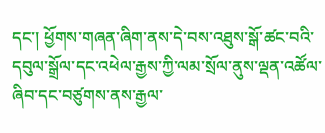དང་། ཕྱོགས་གཞན་ཞིག་ནས་དེ་བས་འཐུས་སྒོ་ཚང་བའི་དབུལ་སྒྲོལ་དང་འཕེལ་རྒྱས་ཀྱི་ལམ་སྲོལ་ནུས་ལྡན་འཚོལ་ཞིབ་དང་བཙུགས་ནས་རྒྱལ་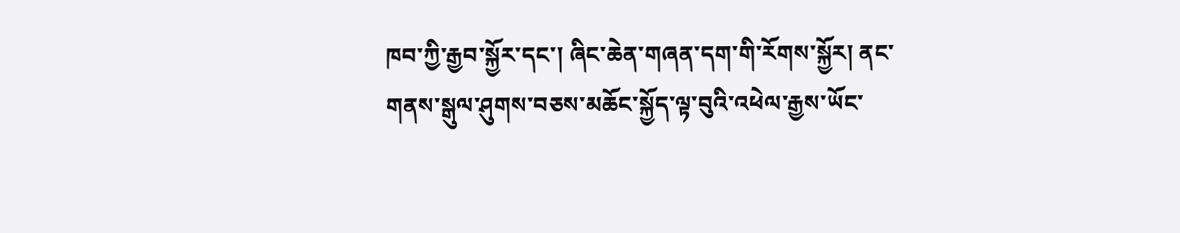ཁབ་ཀྱི་རྒྱབ་སྐྱོར་དང་། ཞིང་ཆེན་གཞན་དག་གི་རོགས་སྐྱོར། ནང་གནས་སྒུལ་ཤུགས་བཅས་མཆོང་སྐྱོད་ལྟ་བུའི་འཕེལ་རྒྱས་ཡོང་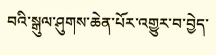བའི་སྒུལ་ཤུགས་ཆེན་པོར་འགྱུར་བ་བྱེད་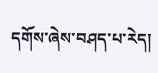དགོས་ཞེས་བཤད་པ་རེད།